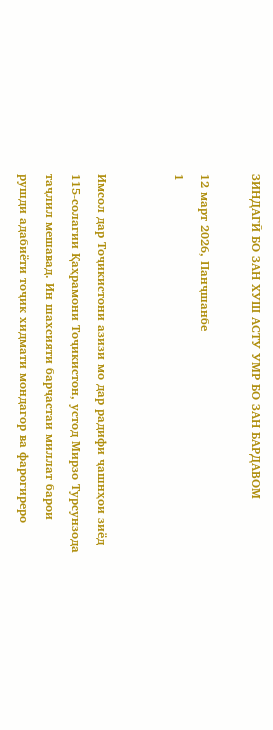ЗИНДАГӢ БО ЗАН ХУШ АСТУ УМР БО ЗАН БАРДАВОМ

12 март 2026, Панҷшанбе
1


Имсол дар Тоҷикистони азизи мо дар радифи ҷашнҳои зиёд 115-солагии Қаҳрамони Тоҷикистон, устод Мирзо Турсунзода таҷлил мешавад. Ин шахсияти барҷастаи миллат барои рушди адабиёти тоҷик хидмати мондагор ва фарогиреро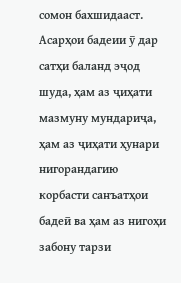сомон бахшидааст. Асарҳои бадеии ӯ дар сатҳи баланд эҷод шуда, ҳам аз ҷиҳати мазмуну мундариҷа, ҳам аз ҷиҳати ҳунари нигорандагию корбасти санъатҳои бадеӣ ва ҳам аз нигоҳи забону тарзи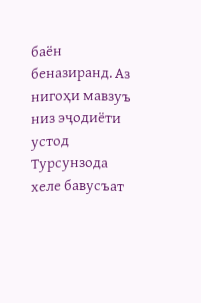баён беназиранд. Аз нигоҳи мавзуъ низ эҷодиёти устод Турсунзода хеле бавусъат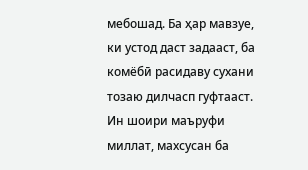мебошад. Ба ҳар мавзуе, ки устод даст задааст, ба комёбӣ расидаву сухани тозаю дилчасп гуфтааст. Ин шоири маъруфи миллат, махсусан ба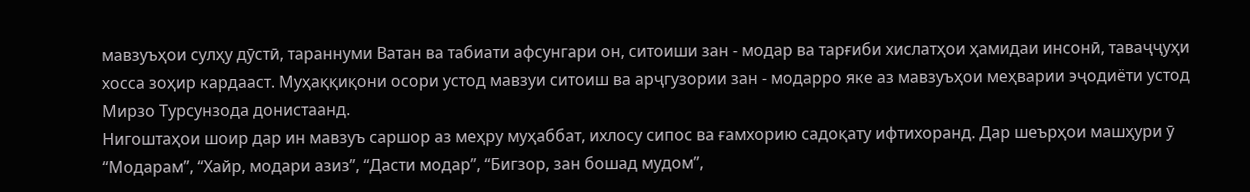мавзуъҳои сулҳу дӯстӣ, тараннуми Ватан ва табиати афсунгари он, ситоиши зан - модар ва тарғиби хислатҳои ҳамидаи инсонӣ, таваҷҷуҳи хосса зоҳир кардааст. Муҳаққиқони осори устод мавзуи ситоиш ва арҷгузории зан - модарро яке аз мавзуъҳои меҳварии эҷодиёти устод Мирзо Турсунзода донистаанд.
Нигоштаҳои шоир дар ин мавзуъ саршор аз меҳру муҳаббат, ихлосу сипос ва ғамхорию садоқату ифтихоранд. Дар шеърҳои машҳури ӯ “Модарам”, “Хайр, модари азиз”, “Дасти модар”, “Бигзор, зан бошад мудом”,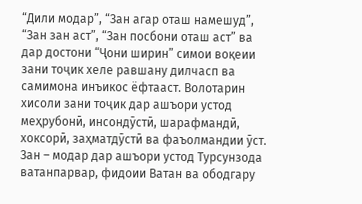“Дили модар”, “Зан агар оташ намешуд”, “Зан зан аст”, “Зан посбони оташ аст” ва дар достони “Ҷони ширин” симои воқеии зани тоҷик хеле равшану дилчасп ва самимона инъикос ёфтааст. Волотарин хисоли зани тоҷик дар ашъори устод меҳрубонӣ, инсондӯстӣ, шарафмандӣ, хоксорӣ, заҳматдӯстӣ ва фаъолмандии ӯст. Зан – модар дар ашъори устод Турсунзода ватанпарвар, фидоии Ватан ва ободгару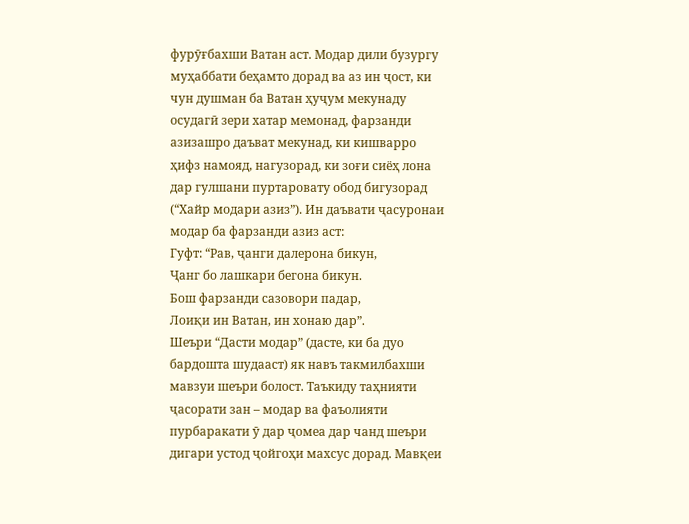фурӯғбахши Ватан аст. Модар дили бузургу муҳаббати беҳамто дорад ва аз ин ҷост, ки чун душман ба Ватан ҳуҷум мекунаду осудагӣ зери хатар мемонад, фарзанди азизашро даъват мекунад, ки кишварро ҳифз намояд, нагузорад, ки зоғи сиёҳ лона дар гулшани пуртаровату обод бигузорад (“Хайр модари азиз”). Ин даъвати ҷасуронаи модар ба фарзанди азиз аст:
Гуфт: “Рав, ҷанги далерона бикун,
Ҷанг бо лашкари бегона бикун.
Бош фарзанди сазовори падар,
Лоиқи ин Ватан, ин хонаю дар”.
Шеъри “Дасти модар” (дасте, ки ба дуо бардошта шудааст) як навъ такмилбахши мавзуи шеъри болост. Таъкиду таҳнияти ҷасорати зан – модар ва фаъолияти пурбаракати ӯ дар ҷомеа дар чанд шеъри дигари устод ҷойгоҳи махсус дорад. Мавқеи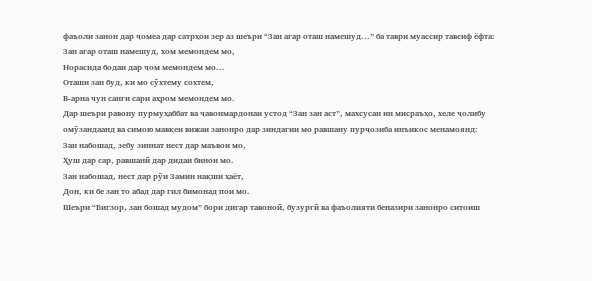фаъоли занон дар ҷомеа дар сатрҳои зер аз шеъри “Зан агар оташ намешуд...” ба таври муассир тавсиф ёфта:
Зан агар оташ намешуд, хом мемондем мо,
Норасида бодаи дар ҷом мемондем мо...
Оташи зан буд, ки мо сӯхтему сохтем,
В-арна чун санги сари аҳром мемондем мо.
Дар шеъри равону пурмуҳаббат ва ҷавонмардонаи устод “Зан зан аст”, махсусан ин мисраъҳо, хеле ҷолибу омӯзандаанд ва симою мавқеи вижаи занонро дар зиндагии мо равшану пурҷозиба инъикос менамоянд:
Зан набошад, зебу зиннат нест дар маъвои мо,
Ҳуш дар сар, равшанӣ дар дидаи бинои мо.
Зан набошад, нест дар рӯи Замин нақши ҳаёт,
Дон, ки бе зан то абад дар гил бимонад пои мо.
Шеъри “Бигзор, зан бошад мудом” бори дигар тавоноӣ, бузургӣ ва фаъолияти беназири занонро ситоиш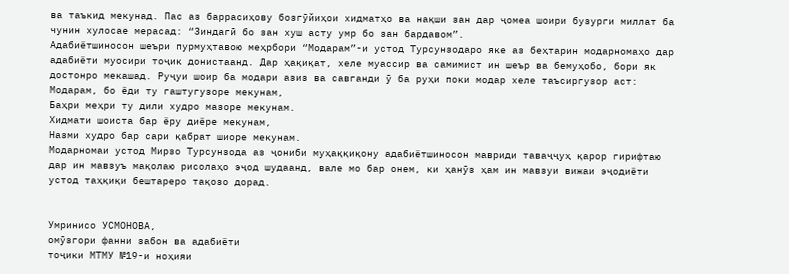ва таъкид мекунад. Пас аз баррасиҳову бозгӯйиҳои хидматҳо ва нақши зан дар ҷомеа шоири бузурги миллат ба чунин хулосае мерасад: “Зиндагӣ бо зан хуш асту умр бо зан бардавом”.
Адабиётшиносон шеъри пурмуҳтавою меҳрбори “Модарам”-и устод Турсунзодаро яке аз беҳтарин модарномаҳо дар адабиёти муосири тоҷик донистаанд. Дар ҳақиқат, хеле муассир ва самимист ин шеър ва бемуҳобо, бори як достонро мекашад. Руҷуи шоир ба модари азиз ва савганди ӯ ба руҳи поки модар хеле таъсиргузор аст:
Модарам, бо ёди ту гаштугузоре мекунам,
Баҳри меҳри ту дили худро мазоре мекунам.
Хидмати шоиста бар ёру диёре мекунам,
Назми худро бар сари қабрат шиоре мекунам.
Модарномаи устод Мирзо Турсунзода аз ҷониби муҳаққиқону адабиётшиносон мавриди таваҷҷуҳ қарор гирифтаю дар ин мавзуъ мақолаю рисолаҳо эҷод шудаанд, вале мо бар онем, ки ҳанӯз ҳам ин мавзуи вижаи эҷодиёти устод таҳқиқи бештареро тақозо дорад.


Умринисо УСМОНОВА,
омӯзгори фанни забон ва адабиёти
тоҷики МТМУ №19-и ноҳияи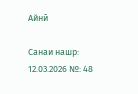Айнӣ

Санаи нашр: 12.03.2026 №: 48